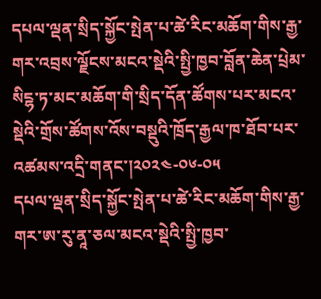དཔལ་ལྡན་སྲིད་སྐྱོང་སྤེན་པ་ཚེ་རིང་མཆོག་གིས་རྒྱ་གར་འབྲས་ལྗོངས་མངའ་སྡེའི་སྤྱི་ཁྱབ་བློན་ཆེན་པྲེམ་སིངྷ་ཏ་མང་མཆོག་གི་སྲིད་དོན་ཚོགས་པར་མངའ་སྡེའི་གྲོས་ཚོགས་འོས་བསྡུའི་ཁྲོད་རྒྱལ་ཁ་ཐོབ་པར་འཚམས་འདྲི་གནང་།༢༠༢༤-༠༦-༠༥
དཔལ་ལྡན་སྲིད་སྐྱོང་སྤེན་པ་ཚེ་རིང་མཆོག་གིས་རྒྱ་གར་ཨ་རུ་ནཱ་ཅལ་མངའ་སྡེའི་སྤྱི་ཁྱབ་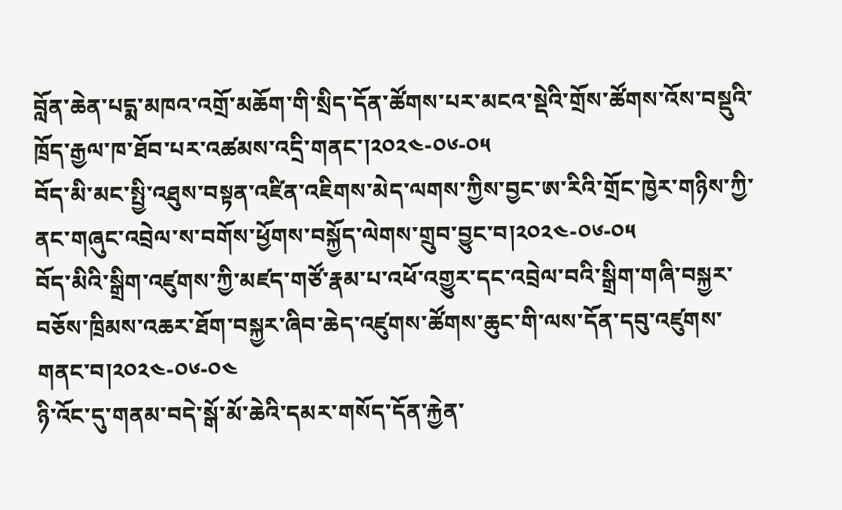བློན་ཆེན་པདྨ་མཁའ་འགྲོ་མཆོག་གི་སྲིད་དོན་ཚོགས་པར་མངའ་སྡེའི་གྲོས་ཚོགས་འོས་བསྡུའི་ཁྲོད་རྒྱལ་ཁ་ཐོབ་པར་འཚམས་འདྲི་གནང་།༢༠༢༤-༠༦-༠༥
བོད་མི་མང་སྤྱི་འཐུས་བསྟན་འཛིན་འཇིགས་མེད་ལགས་ཀྱིས་བྱང་ཨ་རིའི་གྲོང་ཁྱེར་གཉིས་ཀྱི་ནང་གཞུང་འབྲེལ་ས་བགོས་ཕྱོགས་བསྐྱོད་ལེགས་གྲུབ་བྱུང་བ།༢༠༢༤-༠༦-༠༥
བོད་མིའི་སྒྲིག་འཛུགས་ཀྱི་མཛད་གཙོ་རྣམ་པ་འཕོ་འགྱུར་དང་འབྲེལ་བའི་སྒྲིག་གཞི་བསྐྱར་བཅོས་ཁྲིམས་འཆར་ཐོག་བསྐྱར་ཞིབ་ཆེད་འཛུགས་ཚོགས་ཆུང་གི་ལས་དོན་དབུ་འཛུགས་གནང་བ།༢༠༢༤-༠༦-༠༤
ཉི་འོང་དུ་གནམ་བདེ་སྒོ་མོ་ཆེའི་དམར་གསོད་དོན་རྐྱེན་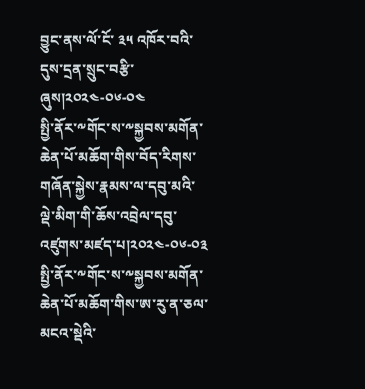བྱུང་ནས་ལོ་ངོ་ ༣༥ འཁོར་བའི་དུས་དྲན་སྲུང་བརྩི་ཞུས།༢༠༢༤-༠༦-༠༤
སྤྱི་ནོར་༸གོང་ས་༸སྐྱབས་མགོན་ཆེན་པོ་མཆོག་གིས་བོད་རིགས་གཞོན་སྐྱེས་རྣམས་ལ་དབུ་མའི་ལྡེ་མིག་གི་ཆོས་འབྲེལ་དབུ་འཛུགས་མཛད་པ།༢༠༢༤-༠༦-༠༣
སྤྱི་ནོར་༸གོང་ས་༸སྐྱབས་མགོན་ཆེན་པོ་མཆོག་གིས་ཨ་རུ་ན་ཅལ་མངའ་སྡེའི་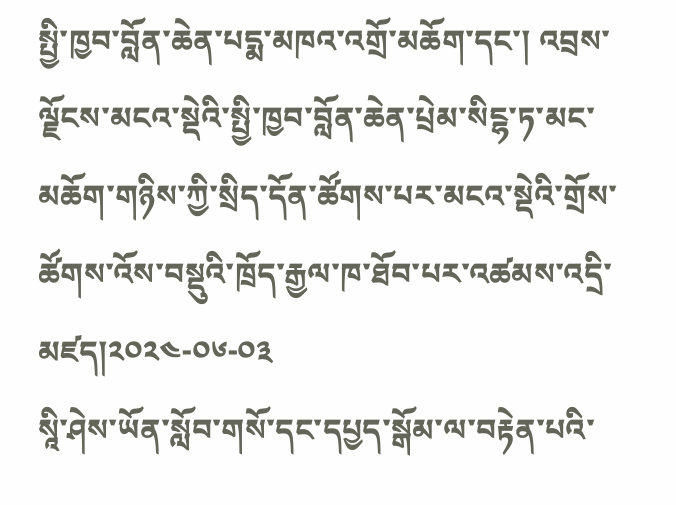སྤྱི་ཁྱབ་བློན་ཆེན་པདྨ་མཁའ་འགྲོ་མཆོག་དང་། འབྲས་ལྗོངས་མངའ་སྡེའི་སྤྱི་ཁྱབ་བློན་ཆེན་པྲེམ་སིངྷ་ཏ་མང་མཆོག་གཉིས་ཀྱི་སྲིད་དོན་ཚོགས་པར་མངའ་སྡེའི་གྲོས་ཚོགས་འོས་བསྡུའི་ཁྲོད་རྒྱལ་ཁ་ཐོབ་པར་འཚམས་འདྲི་མཛད།༢༠༢༤-༠༦-༠༣
སཱི་ཤེས་ཡོན་སློབ་གསོ་དང་དཔྱད་སྒོམ་ལ་བརྟེན་པའི་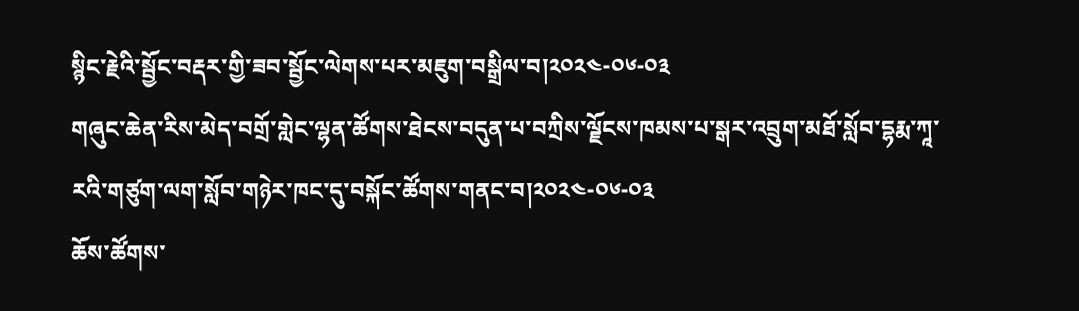སྙིང་རྗེའི་སྦྱོང་བརྡར་གྱི་ཟབ་སྦྱོང་ལེགས་པར་མཇུག་བསྒྲིལ་བ།༢༠༢༤-༠༦-༠༣
གཞུང་ཆེན་རིས་མེད་བགྲོ་གླེང་ལྷན་ཚོགས་ཐེངས་བདུན་པ་བཀྲིས་ལྗོངས་ཁམས་པ་སྒར་འབྲུག་མཐོ་སློབ་དྷརྨ་ཀཱ་རའི་གཙུག་ལག་སློབ་གཉེར་ཁང་དུ་བསྐོང་ཚོགས་གནང་བ།༢༠༢༤-༠༦-༠༣
ཆོས་ཚོགས་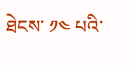ཐེངས་ ༡༤ པའི་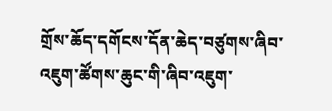གྲོས་ཆོད་དགོངས་དོན་ཆེད་བཙུགས་ཞིབ་འཇུག་ཚོགས་ཆུང་གི་ཞིབ་འཇུག་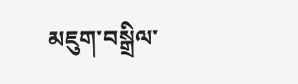མཇུག་བསྒྲིལ་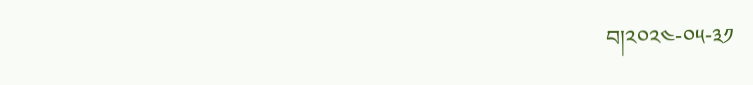བ།༢༠༢༤-༠༥-༣༡